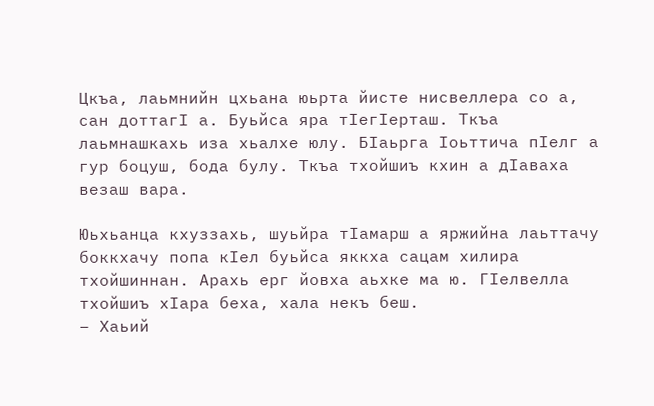Цкъа, лаьмнийн цхьана юьрта йисте нисвеллера со а, сан доттагI а. Буьйса яра тIегIерташ. Ткъа лаьмнашкахь иза хьалхе юлу. БIаьрга Iоьттича пIелг а гур боцуш, бода булу. Ткъа тхойшиъ кхин а дIаваха везаш вара.

Юьхьанца кхуззахь, шуьйра тIамарш а яржийна лаьттачу боккхачу попа кIел буьйса яккха сацам хилира тхойшиннан. Арахь ерг йовха аьхке ма ю. ГIелвелла тхойшиъ хIара беха, хала некъ беш.
– Хаьий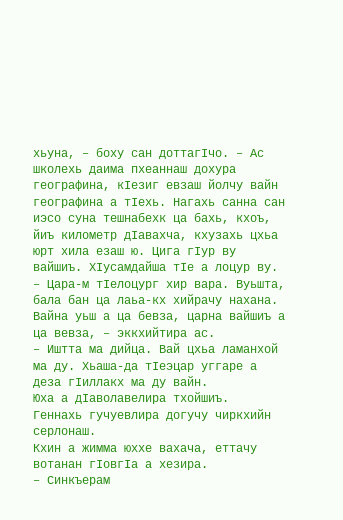хьуна, – боху сан доттагIчо. – Ас школехь даима пхеаннаш дохура географина, кIезиг евзаш йолчу вайн географина а тIехь. Нагахь санна сан иэсо суна тешнабехк ца бахь, кхоъ, йиъ километр дIавахча, кхузахь цхьа юрт хила езаш ю. Цига гIур ву вайшиъ. ХIусамдайша тIе а лоцур ву.
– Цара-м тIелоцург хир вара. Вуьшта, бала бан ца лаьа-кх хийрачу нахана. Вайна уьш а ца бевза, царна вайшиъ а ца вевза, – эккхийтира ас.
– Иштта ма дийца. Вай цхьа ламанхой ма ду. Хьаша-да тIеэцар уггаре а деза гIиллакх ма ду вайн.
Юха а дIаволавелира тхойшиъ.
Геннахь гучуевлира догучу чиркхийн серлонаш.
Кхин а жимма юххе вахача, еттачу вотанан гIовгIа а хезира.
– Синкъерам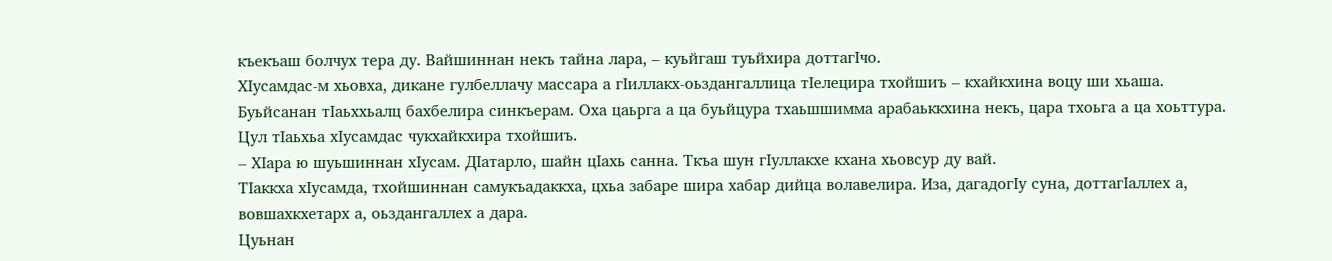къекъаш болчух тера ду. Вайшиннан некъ тайна лара, – куьйгаш туьйхира доттагIчо.
ХIусамдас-м хьовха, дикане гулбеллачу массара а гIиллакх-оьздангаллица тIелецира тхойшиъ – кхайкхина воцу ши хьаша.
Буьйсанан тIаьххьалц бахбелира синкъерам. Оха цаьрга а ца буьйцура тхаьшшимма арабаьккхина некъ, цара тхоьга а ца хоьттура.
Цул тIаьхьа хIусамдас чукхайкхира тхойшиъ.
– ХIара ю шуьшиннан хIусам. ДIатарло, шайн цIахь санна. Ткъа шун гIуллакхе кхана хьовсур ду вай.
ТIаккха хIусамда, тхойшиннан самукъадаккха, цхьа забаре шира хабар дийца волавелира. Иза, дагадогIу суна, доттагIаллех а, вовшахкхетарх а, оьздангаллех а дара.
Цуьнан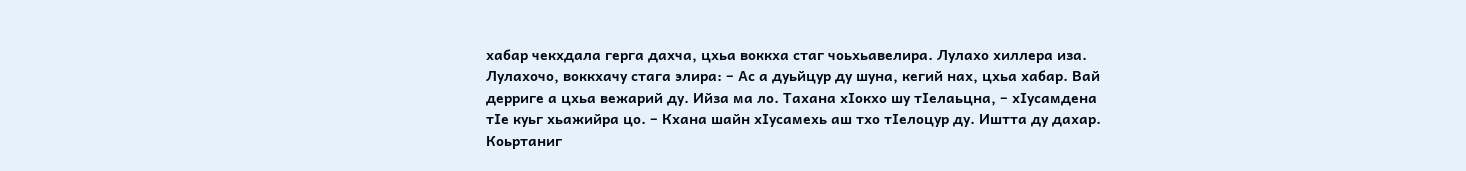хабар чекхдала герга дахча, цхьа воккха стаг чоьхьавелира. Лулахо хиллера иза.
Лулахочо, воккхачу стага элира: – Ас а дуьйцур ду шуна, кегий нах, цхьа хабар. Вай дерриге а цхьа вежарий ду. Ийза ма ло. Тахана хIокхо шу тIелаьцна, – хIусамдена тIе куьг хьажийра цо. – Кхана шайн хIусамехь аш тхо тIелоцур ду. Иштта ду дахар. Коьртаниг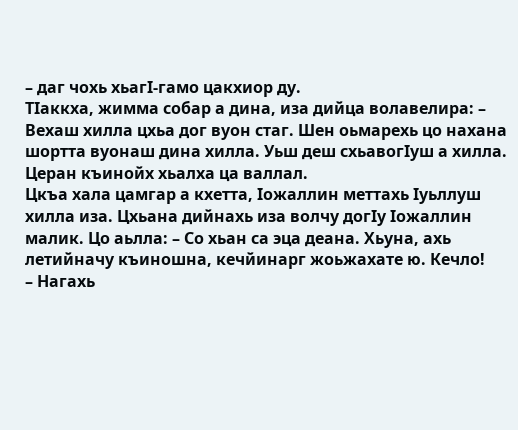– даг чохь хьагI-гамо цакхиор ду.
ТIаккха, жимма собар а дина, иза дийца волавелира: – Вехаш хилла цхьа дог вуон стаг. Шен оьмарехь цо нахана шортта вуонаш дина хилла. Уьш деш схьавогIуш а хилла. Церан къинойх хьалха ца валлал.
Цкъа хала цамгар а кхетта, Iожаллин меттахь Iуьллуш хилла иза. Цхьана дийнахь иза волчу догIу Iожаллин малик. Цо аьлла: – Со хьан са эца деана. Хьуна, ахь летийначу къиношна, кечйинарг жоьжахате ю. Кечло!
– Нагахь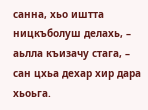санна, хьо иштта ницкъболуш делахь, – аьлла къизачу стага, – сан цхьа дехар хир дара хьоьга.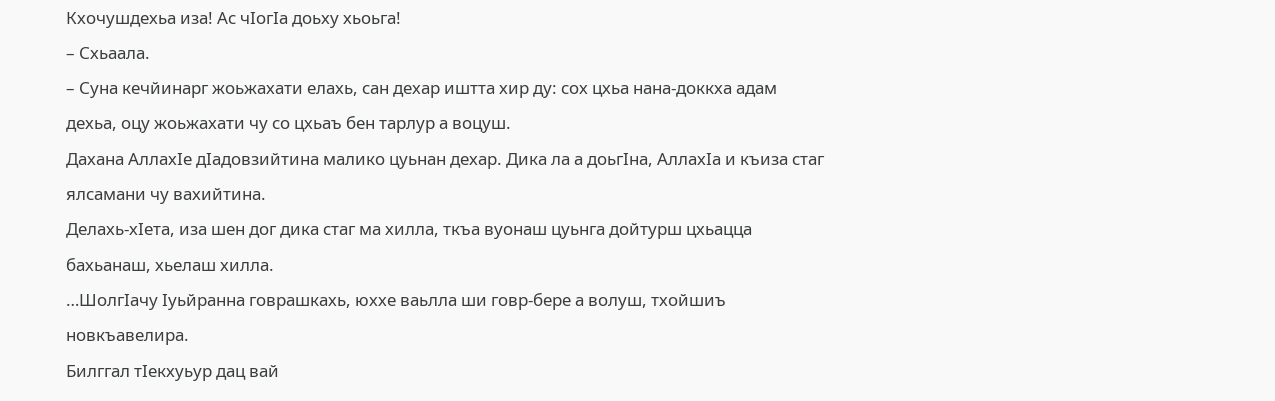Кхочушдехьа иза! Ас чIогIа доьху хьоьга!
– Схьаала.
– Суна кечйинарг жоьжахати елахь, сан дехар иштта хир ду: сох цхьа нана-доккха адам дехьа, оцу жоьжахати чу со цхьаъ бен тарлур а воцуш.
Дахана АллахIе дIадовзийтина малико цуьнан дехар. Дика ла а доьгIна, АллахIа и къиза стаг ялсамани чу вахийтина.
Делахь-хIета, иза шен дог дика стаг ма хилла, ткъа вуонаш цуьнга дойтурш цхьацца бахьанаш, хьелаш хилла.
…ШолгIачу Iуьйранна говрашкахь, юххе ваьлла ши говр-бере а волуш, тхойшиъ новкъавелира.
Билггал тIекхуьур дац вай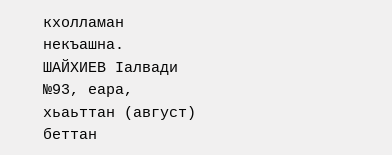кхолламан некъашна.
ШАЙХИЕВ Iалвади
№93, еара, хьаьттан (август) беттан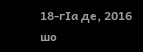18-гIа де, 2016 шо